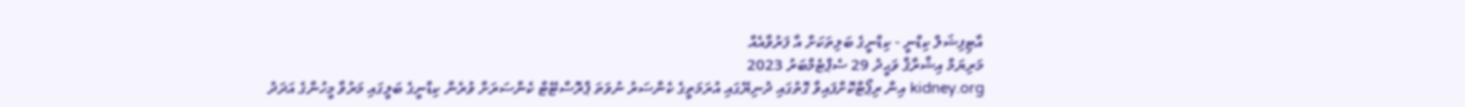އާޓިފިޝަލް ކިޑްނީ - ކިޑްނީގެ ބަލިތަކަށް އާ ފަރުވާއެއް
މަރިޔަމް އިޝްރާޤް ވަޙީދު 29 ސެޕްޓެމްބަރު 2023
kidney.org އިން ރިޕޯޓްކޮށްފައިވާ ގޮތުގައި ދުނިޔޭގައި އުރަމަތީގެ ކެންސަރު ނުވަތަ ޕްރޮސްޓޭޓް ކެންސަރަށް ވުރެން ކިޑްނީގެ ބަލީގައި މަރުވާ މީހުންގެ އަދަދު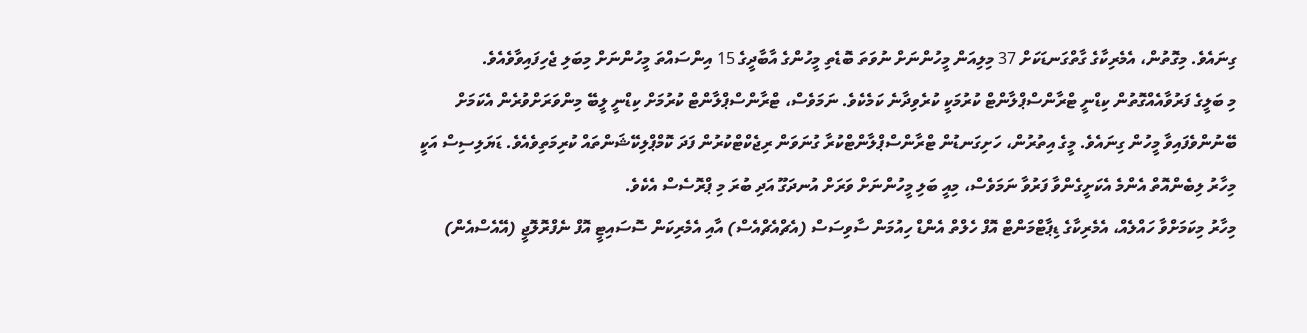ގިނައެވެ. މިގޮތުން، އެމެރިކާގެ ގާތްގަނޑަކަށް 37 މިލިއަން މީހުންނަށް ނުވަތަ ބޮޑެތި މީހުންގެ އާބާދީގެ 15 އިންސައްތަ މީހުންނަށް މިބަލި ޖެހިފައިވާވެއެވެ.
މި ބަލީގެ ފަރުވާއެއްގޮތުން ކިޑްނީ ޓްރާންސްޕްލާންޓް ކުރުމަކީ ކުރެވިދާނެ ކަމެކެވެ. ނަމަވެސް، ޓްރާންސްޕްލާންޓް ކުރުމަށް ކިޑްނީ ލީބޭ މިންވަރަށްވުރެން އެކަމަށް ބޭނުންވެފައިވާ މީހުން ގިނައެވެ. މީގެ އިތުރުން، ހަށިގަނޑުން ޓްރާންސްޕްލާންޓްކުރާ ގުނަވަން ރިޖެކްޓްކުރުން ފަދަ ކޮމްޕްލިކޭޝަންތައް ކުރިމަތިވެއެވެ. ޑަޔަލިސިސް އަކީ މިހާރު ލިބެންއޮތް އެންމެ އެކަށީގެންވާ ފަރުވާ ނަމަވެސް، މިއީ ބަލި މީހުންނަށް ވަރަށް އުނދަގޫ އަދި ބުރަ މި ޕްރޮސެސް އެކެވެ.
މިހާރު މިކަމަށްވާ ހައްލެއް، އެމެރިކާގެ ޑިޕާޓްމަންޓް އޮފް ހެލްތް އެންޑް ހިއުމަން ސާވިސަސް (އެޗްއެޗްއެސް) އާއި އެމެރިކަން ސޮސައިޓީ އޮފް ނެފްރޮލޮޖީ (އޭއެސްއެން)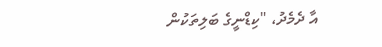އާ ދެމެދު، "ކިޑްނީގެ ބަލިތަކުން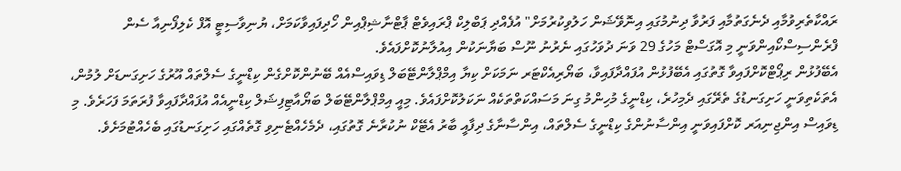ރައްކާތެރިވުމާއި ދެނެގަތުމާއި ފަރުވާ ދިނުމުގައި އިނޮވޭޝަން ހަލުވިކުރުމަށް" އުފެއްދި ޕަބްލިކް ޕްރައިވެޓް ޕާޓްނާޝިޕްއިން ހޯދިފައިވާކަމަށް، ޔުނިވާސިޓީ އޮފް ކެލިފޯނިއާ ސެން ފްރެންސިސްކޯއިންވަނީ މި އޮގަސްޓް މަހުގެ 29 ވަނަ ދުވަހުގައި ނެރުނު ނޫސް ބަޔާނަކުން އިއުލާނުކޮށްފައެވެ.
އެބޭފުޅުން ރިޕޯޓްކޮށްފައިވާ ގޮތުގައި އެބޭފުޅުން އުފައްދާފައިވާ، ބަޔޯރިއެކްޓަރ ނަމަކަށް ކިޔާ އިމްޕްލާންޓޭބަލް ޑިވައިސްއެއް ބޭނުންކޮށްގެން ކިޑްނީގެ ސެލްތައް އޫރުގެ ހަށިގަނޑަށް ލުމުން، އެތަކެތިވަނީ ހަށިގަނޑުގެ ތެރޭގައި ދެމިހުރެ، ކިޑްނީގެ މުހިންމު ގިނަ މަސައްކަތްތަކެއް ނަކަލުކޮށްފައެވެ. މިއީ އިމްޕްލާންޓޭބަލް ބަޔޯއާޓިފިޝަލް ކިޑްނީއެއް އުފައްދާފައިވާ ފުރަތަމަ ފަހަރެވެ. މި ޑިވައިސް އިންޖިނިއަރ ކޮށްފައިވަނީ އިންސާނުންގެ ކިޑްނީގެ ސެލްތައް، އިންސާނާގެ ދިފާއީ ބާރު އެޓޭކް ނުކުރާނެ ގޮތުގައި، ދެމެހެއްޓެނިވި ގޮތެއްގައި ހަށިގަނޑުގައި ބެހެއްޓުމަށެވެ.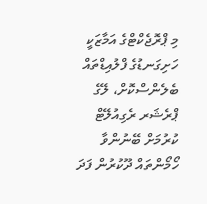މި ޕްރޮޖެކްޓްގެ އަމާޒަކީ ހަށިގަނޑުގެ ފްލުއިޑްތައް ބެލެންސްކޮށް، ލޭގެ ޕްރެޝަރ ރެގިއުލޭޓް ކުރުމަށް ބޭނުންވާ ހޯމޯންތައް ދޫކުރުން ފަދަ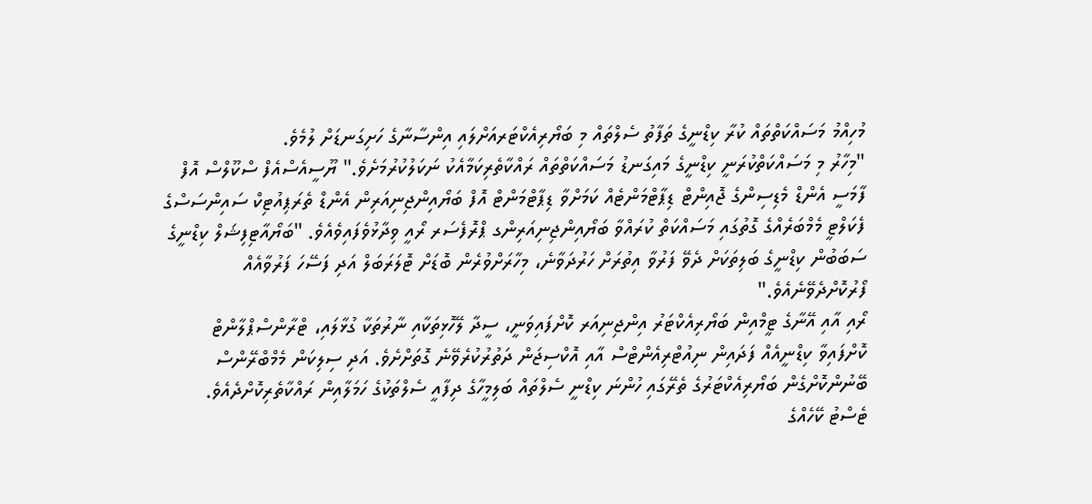މުހިއްމު މަސައްކަތްތައް ކުރާ ކިޑްނީގެ ތަފާތު ސެލްތައް މި ބަޔޯރިއެކްޓަރއަށްލައި އިންސާނާގެ ހަށިގަނޑަށް ލުމެވެ.
"މިހާރު މި މަސައްކަތްކުރަނީ ކިޑްނީގެ މައިގަނޑު މަސައްކަތްތައް ރައްކާތެރިކަމާއެކު ނަކަލުކުރުމަށެވެ." ޔޫސީއެސްއެފް ސްކޫލްސް އޮފް ފާމަސީ އެންޑް މެޑިސިންގެ ޖޮއިންޓް ޑިޕާޓްމަންޓެއް ކަމަށްވާ ޑިޕާޓްމަންޓް އޮފް ބަޔޯއިންޖިނިއަރިން އެންޑް ތެރަޕިއުޓިކް ސައިންސަސްގެ ފެކަލްޓީ މެމްބަރެއްގެ ގޮތުގައި މަސައްކަތް ކުރައްވާ ބަޔޯއިންޖިނިއަރިންގ ޕްރޮފެސަރ ރޯއީ ވިދާޅުވެފައިވެއެވެ. "ބަޔޯއާޓިފިޝަލް ކިޑްނީގެ ސަބަބުން ކިޑްނީގެ ބަލިތަކަށް ދެވޭ ފަރުވާ އިތުރަށް ހަރުދަވާނެ، މިހާރަށްވުރެން ބޮޑަށް ޓޮލަރަބަލް އަދި ފަސޭހަ ފަރުވާއެއް ފޯރުކޮށްދެވޭނެއެވެ."
ރޯއި އާއި އޭނާގެ ޓީމްއިން ބަޔޯރިއެކްޓަރު އިންޖިނިއަރ ކޮށްފައިވަނީ، ސީދާ ލޭހޮޅިތަކާއި ނާރުތަކާ ގުޅާލައި، ޓްރާންސްޕްލާންޓް ކޮށްފައިވާ ކިޑްނީއެއް ފަދައިން ނިއުޓްރިއެންޓްސް އާއި އޮކްސިޖަން ދަތުރުކުރެވޭނެ ގޮތަށްށެވެ. އަދި ސިލިކަން މެމްބްރޭންސް ބޭނުންކޮށްގެން ބަޔޯރިއެކްޓަރުގެ ތެރޭގައި ހުންނަ ކިޑްނީ ސެލްތައް ބަލިމީހާގެ ދިފާއީ ސެލްތަކުގެ ހަމަލާއިން ރައްކާތެރިކޮށްދެއެވެ.
ޓެސްޓު ކޭހެއްގެ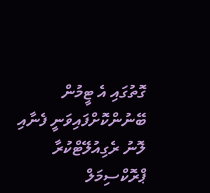ގޮތުގައި އެ ޓީމުން ބޭނުންކޮށްފައިވަނީ ފެނާއި ލޮނު ރެގިއުލޭޓްކުރާ ޕްރޮކްސިމަލް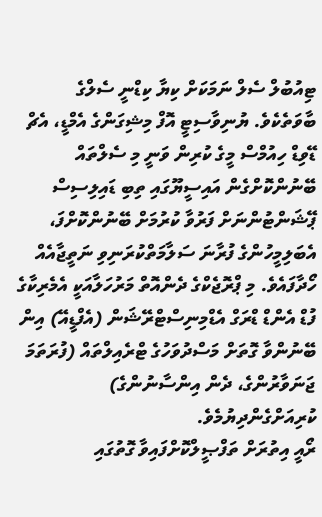ޓިއުބުލް ސެލް ނަމަކަށް ކިޔާ ކިޑްނީ ސެލްގެ ބާވަތެކެވެ. ޔުނިވާސިޓީ އޮފް މިޝިގަންގެ އެމްޑީ، އެޗް ޑޭވިޑް ހިއުމްސް މީގެ ކުރިން ވަނީ މި ސެލްތައް ބޭނުންކޮށްގެން އައިސީޔޫގައި ތިބި ޑައިލިސިސް ޕޭޝަންޓުންނަށް ފަރުވާ ކުރުމަށް ބޭނުންކޮށްފަ، އެބަލިމީހުންގެ ފުރާނަ ސަލާމަތްކުރަނިވި ނަތީޖާއެއް ހޯދާފައެވެ. މި ޕްރޮޖެކްގެ ދެންއޮތް މަރުހަލާއަކީ އެމެރިކާގެ ފުޑް އެންޑް ޑްރަގް އެޑްމިނިސްޓްރޭޝަން (އެފްޑީއޭ) އިން ބޭނުންވާ ގޮތަށް މަސްދުވަހުގެ ޓްރެއިލްތައް (ފުރަތަމަ ޖަނަވާރުންގެ، ދެން އިންސާނުންގެ) ކުރިއަށްގެންދިޔުމެވެ.
ރޯއީ އިތުރަށް ތަފްޞީލްކޮށްފައިވާ ގޮތުގައި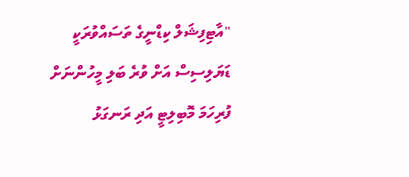"އާޓިފިޝަލް ކިޑްނީގެ ތަސައްވުރަކީ ޑަޔަލިސިސް އަށް ވުރެ ބަލި މީހުންނަށް ފުރިހަމަ މޮބިލިޓީ އަދި ރަނގަޅު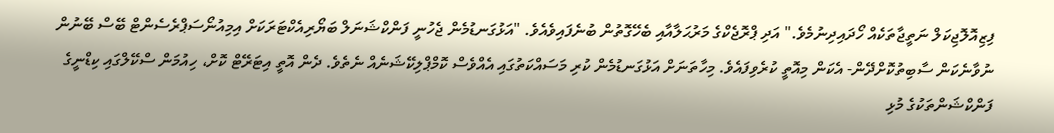ފިޒިއޮލޮޖިކަލް ނަތީޖާތަކެއް ހޯދައިދިނުމެވެ." އަދި ޕްރޮޖެކްގެ މަރުޙަލާއާއި ބެހޭގޮތުން ބުނެފައިވެއެވެ. "އަޅުގަނޑުމެން ޖެހުނީ ފަންކްޝަނަލް ބަޔޯރިއެކްޓަރަކަށް އިމިއުނޯސަޕްރެސެންޓް ބޭސް ބޭނުން ނުވާނެކަން ސާބިތުކޮށްދޭން- އެކަން މިއޮތީ ކުރެވިފައެވެ. މިހާތަނަށް އަޅުގަނޑުމެން ކުރި މަސައްކަތުގައި އެއްވެސް ކޮމްޕްލިކޭޝަނެއް ނެތެވެ. ދެން އޮތީ އިޓަރޭޓް ކޮށް، ހިއުމަން ސްކޭލްގައި ކިޑްނީގެ ފަންކްޝަންތަކުގެ މުޅި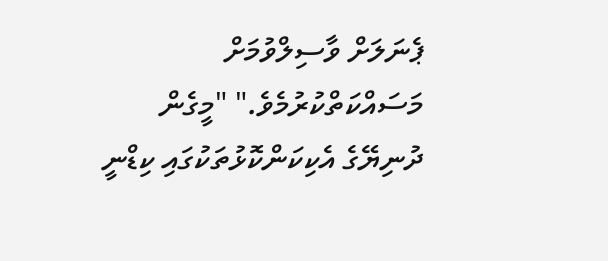ޕެނަލަށް ވާސިލްވުމަށް މަސައްކަތްކުރުމެވެ." "މީގެން ދުނިޔޭގެ އެކިކަންކޮޅުތަކުގައި ކިޑްނީ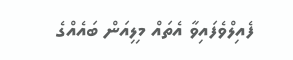ފެއިލްވެފައިވާ އެތައް މިލިއަން ބައެއްގެ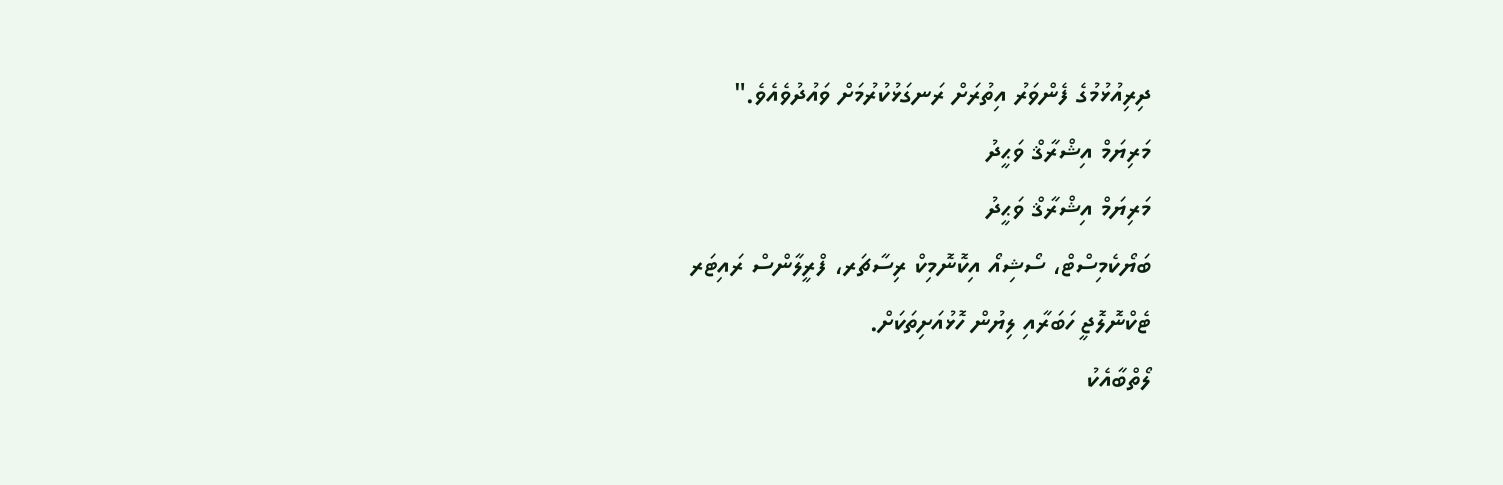ދިރިއުޅުމުގެ ފެންވަރު އިތުރަށް ރަނގަޅުކުރުމަށް ވައުދުވެއެވެ."
މަރިޔަމް އިޝްރާޤް ވަޙީދު
މަރިޔަމް އިޝްރާޤް ވަޙީދު
ބަޔޯކެމިސްޓް، ސޯޝިއޯ އިކޮނޮމިކް ރިސާޗަރ، ފްރީލާންސް ރައިޓަރ
ޓެކްނޮލޮޖީ ހަބަރާއި ލިޔުން ހޮޅުއަށިތަކަށް.
ލޯތްބާއެކު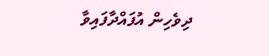ދިވެހިން އުފައްދާފައިވާ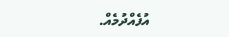އުފެއްދުމެއް.